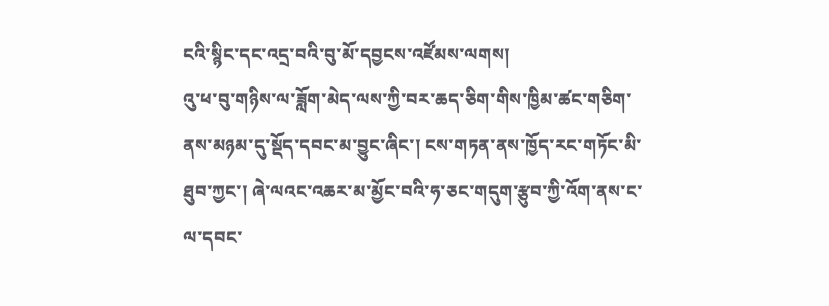ངའི་སྙིང་དང་འདྲ་བའི་བུ་མོ་དབྱངས་འཛོམས་ལགས།
འུ་ཕ་བུ་གཉིས་ལ་ཟློག་མེད་ལས་ཀྱི་བར་ཆད་ཅིག་གིས་ཁྱིམ་ཚང་གཅིག་ནས་མཉམ་དུ་སྡོད་དབང་མ་བྱུང་ཞིང་། ངས་གཏན་ནས་ཁྱོད་རང་གཏོང་མི་ཐུབ་ཀྱང་། ཞེ་ལའང་འཆར་མ་མྱོང་བའི་ཧ་ཅང་གདུག་རྩུབ་ཀྱི་འོག་ནས་ང་ལ་དབང་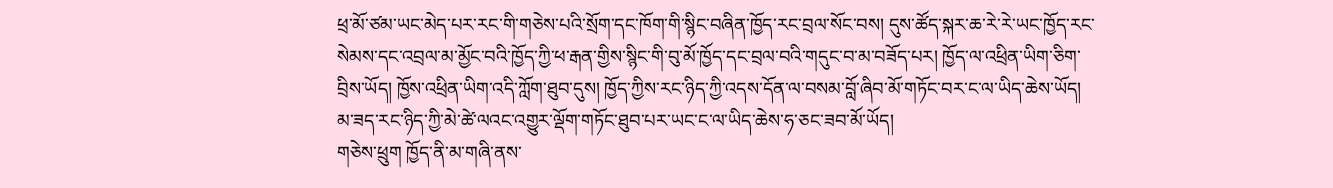ཕྲ་མོ་ཙམ་ཡང་མེད་པར་རང་གི་གཅེས་པའི་སྲོག་དང་ཁོག་གི་སྙིང་བཞིན་ཁྱོད་རང་བྲལ་སོང་བས། དུས་ཚོད་སྐར་ཆ་རེ་རེ་ཡང་ཁྱོད་རང་སེམས་དང་འབྲལ་མ་མྱོང་བའི་ཁྱོད་ཀྱི་ཕ་རྒན་གྱིས་སྙིང་གི་བུ་མོ་ཁྱོད་དང་བྲལ་བའི་གདུང་བ་མ་བཟོད་པར། ཁྱོད་ལ་འཕྲིན་ཡིག་ཅིག་བྲིས་ཡོད། ཁྱོས་འཕྲིན་ཡིག་འདི་ཀློག་ཐུབ་དུས། ཁྱོད་ཀྱིས་རང་ཉིད་ཀྱི་འདས་དོན་ལ་བསམ་བློ་ཞིབ་མོ་གཏོང་བར་ང་ལ་ཡིད་ཆེས་ཡོད། མ་ཟད་རང་ཉིད་ཀྱི་མེ་ཚེ་ལའང་འགྱུར་ལྡོག་གཏོང་ཐུབ་པར་ཡང་ང་ལ་ཡིད་ཆེས་ཧ་ཅང་ཟབ་མོ་ཡོད།
གཅེས་ཕྲུག ཁྱོད་ནི་མ་གཞི་ནས་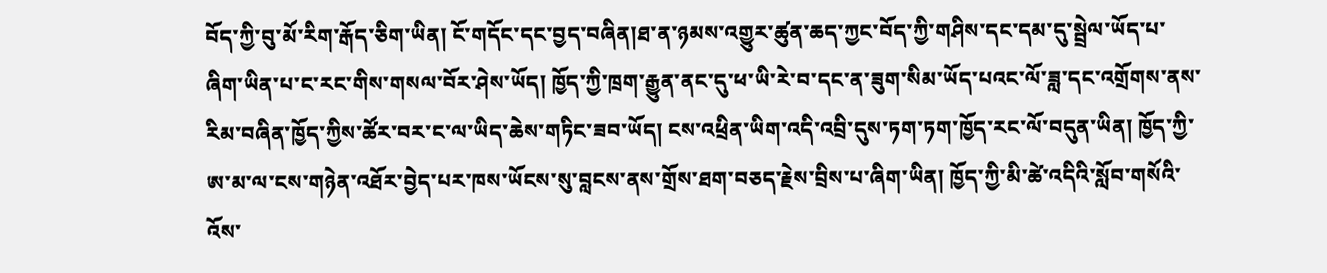བོད་ཀྱི་བུ་མོ་རིག་རྒོད་ཅིག་ཡིན། ངོ་གདོང་དང་བྱད་བཞིན།ཐ་ན་ཉམས་འགྱུར་ཚུན་ཆད་ཀྱང་བོད་ཀྱི་གཤིས་དང་དམ་དུ་སྦྲེལ་ཡོད་པ་ཞིག་ཡིན་པ་ང་རང་གིས་གསལ་བོར་ཤེས་ཡོད། ཁྱོད་ཀྱི་ཁྲག་རྒྱུན་ནང་དུ་ཕ་ཡི་རེ་བ་དང་ན་ཟུག་སིམ་ཡོད་པའང་ལོ་ཟླ་དང་འགྲོགས་ནས་རིམ་བཞིན་ཁྱོད་ཀྱིས་ཚོར་བར་ང་ལ་ཡིད་ཆེས་གཏིང་ཟབ་ཡོད། ངས་འཕྲིན་ཡིག་འདི་འབྲི་དུས་ཏག་ཏག་ཁྱོད་རང་ལོ་བདུན་ཡིན། ཁྱོད་ཀྱི་ཨ་མ་ལ་ངས་གཉེན་འཐོར་བྱེད་པར་ཁས་ཡོངས་སུ་བླངས་ནས་གྲོས་ཐག་བཅད་རྗེས་བྲིས་པ་ཞིག་ཡིན། ཁྱོད་ཀྱི་མི་ཚེ་འདིའི་སློབ་གསོའི་འོས་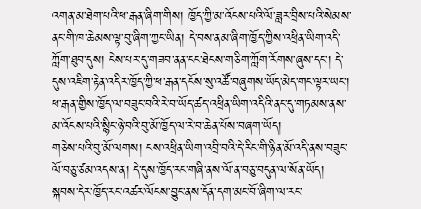འགན་མ་ཐེག་པའི་ཕ་རྒན་ཞིག་གིས། ཁྱོད་ཀྱི་མ་འོངས་པའི་ལོ་ཟླར་བྲིས་པའི་སེམས་ནང་གི་ཁ་ཆེམས་ལྟ་བུ་ཞིག་ཀྱང་ཡིན། དེ་བས་ནམ་ཞིག་ཁྱོད་ཀྱིས་འཕྲིན་ཡིག་འདི་ཀློག་ཐུབ་དུས། ངེས་པར་དུ་གཟབ་ནན་ངང་ཐེངས་གཅིག་ཀློག་རོགས་ཞུས་དང་། དེ་དུས་འཇིག་རྟེན་འདིར་ཁྱོད་ཀྱི་ཕ་རྒན་དངོས་སུ་འཚོ་བཞུགས་ཡོད་མེད་གང་ལྟར་ཡང་། ཕ་རྒན་གྱིས་ཁྱོད་ལ་བཟུང་བའི་རེ་བ་ཡོད་ཚད་འཕྲིན་ཡིག་འདིའི་ནང་དུ་གཏམས་ནས་མ་འོངས་པའི་སྙིང་ཉེ་བའི་བུ་མོ་ཁྱོད་ལ་རེ་བ་ཆེན་པོས་བཞག་ཡོད།
གཅེས་པའི་བུ་མོ་ལགས། ངས་འཕྲིན་ཡིག་འབྲི་བའི་དེ་རིང་གི་ཉིན་མོ་འདི་ནས་བཟུང་ལོ་བཅུ་ཙམ་འདས་ན། དེ་དུས་ཁྱོད་རང་གཞི་ནས་ལོ་ན་བཅུ་བདུན་ལ་སོན་ཡོད། སྐབས་དེར་ཁྱོད་རང་འཚར་ལོངས་བྱུང་ནས་དོན་དག་མང་བོ་ཞིག་ལ་རང་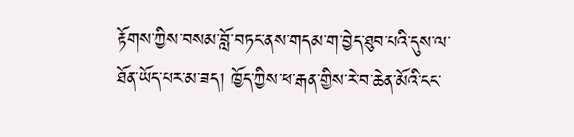རྟོགས་ཀྱིས་བསམ་བློ་བཏང་ནས་གདམ་ག་བྱེད་ཐུབ་པའི་དུས་ལ་ཐོན་ཡོད་པར་མ་ཟད། ཁྱོད་ཀྱིས་ཕ་རྒན་གྱིས་རེ་བ་ཆེན་མོའི་ངང་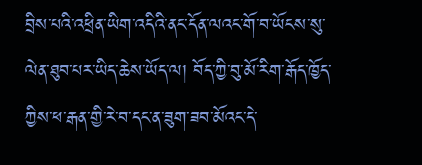བྲིས་པའི་འཕྲིན་ཡིག་འདིའི་ནང་དོན་ལའང་གོ་བ་ཡོངས་སུ་ལེན་ཐུབ་པར་ཡིད་ཆེས་ཡོད་ལ། བོད་ཀྱི་བུ་མོ་རིག་རྒོད་ཁྱོད་ཀྱིས་ཕ་རྒན་གྱི་རེ་བ་དང་ན་ཟུག་ཟབ་མོའང་དེ་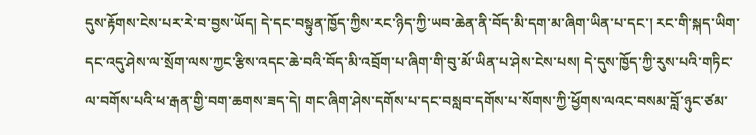དུས་རྟོགས་ངེས་པར་རེ་བ་བྱས་ཡོད། དེ་དང་བསྟུན་ཁྱོད་ཀྱིས་རང་ཉིད་ཀྱི་ཡབ་ཆེན་ནི་བོད་མི་དག་མ་ཞིག་ཡིན་པ་དང་། རང་གི་སྐད་ཡིག་དང་འདུ་ཤེས་ལ་སྲོག་ལས་ཀྱང་རྩིས་འདང་ཆེ་བའི་བོད་མི་འབྲོག་པ་ཞིག་གི་བུ་མོ་ཡིན་པ་ཤེས་ངེས་པས། དེ་དུས་ཁྱོད་ཀྱི་རུས་པའི་གཏིང་ལ་བགོས་པའི་ཕ་རྒན་གྱི་བག་ཆགས་ཟད་དེ། གང་ཞིག་ཤེས་དགོས་པ་དང་བསླབ་དགོས་པ་སོགས་ཀྱི་ཕྱོགས་ལའང་བསམ་བློ་ཉུང་ཙམ་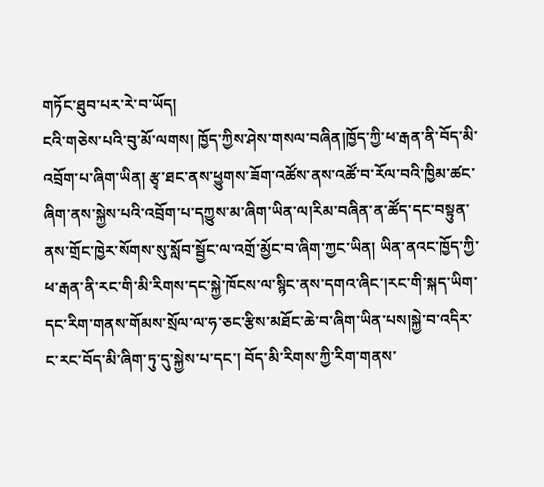གཏོང་ཐུབ་པར་རེ་བ་ཡོད།
ངའི་གཅེས་པའི་བུ་མོ་ལགས། ཁྱོད་ཀྱིས་ཤེས་གསལ་བཞིན།ཁྱོད་ཀྱི་ཕ་རྒན་ནི་བོད་མི་འབྲོག་པ་ཞིག་ཡིན། རྩྭ་ཐང་ནས་ཕྱུགས་ཟོག་འཚོས་ནས་འཚོ་བ་རོལ་བའི་ཁྱིམ་ཚང་ཞིག་ནས་སྐྱེས་པའི་འབྲོག་པ་དཀྱུས་མ་ཞིག་ཡིན་ལ།རིམ་བཞིན་ན་ཚོད་དང་བསྟུན་ནས་གྲོང་ཁྱེར་སོགས་སུ་སློབ་སྦྱོང་ལ་འགྲོ་མྱོང་བ་ཞིག་ཀྱང་ཡིན། ཡིན་ནའང་ཁྱོད་ཀྱི་ཕ་རྒན་ནི་རང་གི་མི་རིགས་དང་སྐྱེ་ཁོངས་ལ་སྙིང་ནས་དགའ་ཞིང་།རང་གི་སྐད་ཡིག་དང་རིག་གནས་གོམས་སྲོལ་ལ་ཧ་ཅང་རྩིས་མཐོང་ཆེ་བ་ཞིག་ཡིན་པས།སྐྱེ་བ་འདིར་ང་རང་བོད་མི་ཞིག་ཏུ་དུ་སྐྱེས་པ་དང་། བོད་མི་རིགས་ཀྱི་རིག་གནས་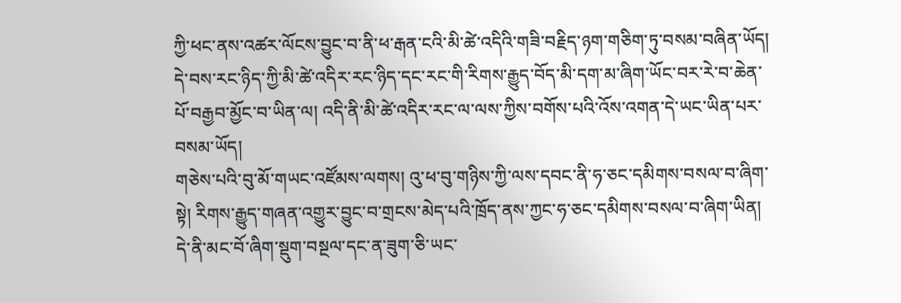ཀྱི་ཕང་ནས་འཚར་ལོངས་བྱུང་བ་ནི་ཕ་རྒན་ངའི་མི་ཚེ་འདིའི་གཟི་བརྗིད་ཉག་གཅིག་ཏུ་བསམ་བཞིན་ཡོད། དེ་བས་རང་ཉིད་ཀྱི་མི་ཚེ་འདིར་རང་ཉིད་དང་རང་གི་རིགས་རྒྱུད་བོད་མི་དག་མ་ཞིག་ཡོང་བར་རེ་བ་ཆེན་པོ་བརྒྱབ་མྱོང་བ་ཡིན་ལ། འདི་ནི་མི་ཚེ་འདིར་རང་ལ་ལས་ཀྱིས་བགོས་པའི་འོས་འགན་དེ་ཡང་ཡིན་པར་བསམ་ཡོད།
གཅེས་པའི་བུ་མོ་གཡང་འཛོམས་ལགས། འུ་ཕ་བུ་གཉིས་ཀྱི་ལས་དབང་ནི་ཧ་ཅང་དམིགས་བསལ་བ་ཞིག་སྟེ། རིགས་རྒྱུད་གཞན་འགྱུར་བྱུང་བ་གྲངས་མེད་པའི་ཁྲོད་ནས་ཀྱང་ཧ་ཅང་དམིགས་བསལ་བ་ཞིག་ཡིན། དེ་ནི་མང་བོ་ཞིག་སྡུག་བསྔལ་དང་ན་ཟུག་ཅི་ཡང་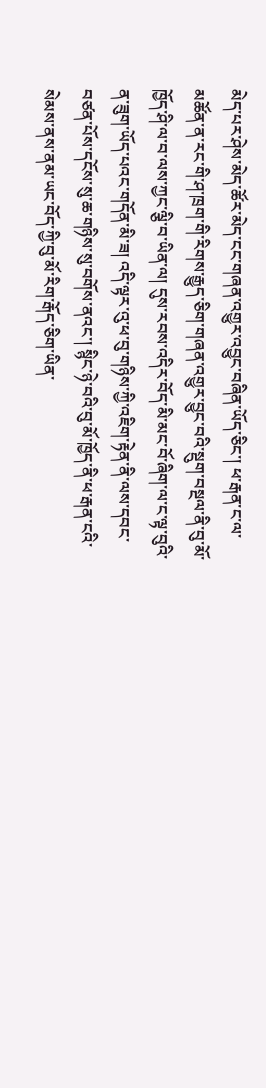མེད་པར་ཤེས་མེད་ཚོར་མེད་ངང་གཞན་འགྱུར་འབྱུང་བཞིན་ཡོད་ཅིང་། ཕ་རྒན་ང་ལ་མཚོན་ན་རང་གི་ཤ་ཁྲག་གི་རིགས་རྒྱུད་ཅིག་གཞན་འགྱུར་བྱུང་བའི་སྡུག་བསྔལ་ནི་བུ་མོ་ཁྱོད་ཤི་ལ་བ་ལས་ཀྱང་ལྕི་བ་ཡིན་ལ། དུས་རབས་འདིར་བོད་མི་མང་བོ་ཞིག་ལ་ང་ལྟ་བུའི་ན་ཟུག་ཡོད་པའང་གདོན་མི་ཟ། འདི་ལྟར་འུ་ཕ་བུ་གཉིས་ཀྱི་འཇིག་རྟེན་ནི་ལས་དབང་བཙན་པོས་དངོས་སུ་ཆ་གཉིས་སུ་བགོས་ནའང་། སྙིང་ཉེ་བའི་བུ་མོ་ཁྱོད་ནི་ཕ་རྒན་ངའི་སེམས་ནས་ནམ་ཡང་བོད་ཀྱི་བུ་མོ་རིག་རྒོད་ཅིག་ཡིན་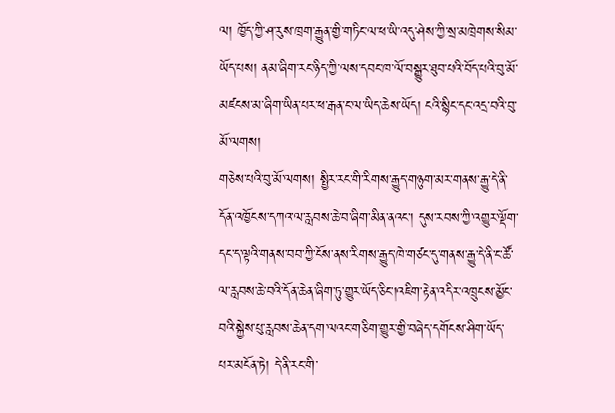ལ། ཁྱོད་ཀྱི་ཤ་རུས་ཁྲག་རྒྱུན་གྱི་གཏིང་ལ་ཕ་ཡི་འདུ་ཤེས་ཀྱི་སྲ་མཁྲེགས་སིམ་ཡོད་པས། ནམ་ཞིག་རང་ཉིད་ཀྱི་ལས་དབང་ཁ་ལོ་བསྒྱུར་ཐུབ་པའི་བོད་པའི་བུ་མོ་མཛངས་མ་ཞིག་ཡིན་པར་ཕ་རྒན་ང་ལ་ཡིད་ཆེས་ཡོད། ངའི་སྙིང་དང་འདྲ་བའི་བུ་མོ་ལགས།
གཅེས་པའི་བུ་མོ་ལགས། སྤྱིར་རང་གི་རིགས་རྒྱུད་གཉུག་མར་གནས་རྒྱུ་དེ་ནི་དོན་འཁྱོངས་དཀའ་ལ་རླབས་ཆེ་བ་ཞིག་མིན་ནའང་། དུས་རབས་ཀྱི་འགྱུར་ལྡོག་དང་ད་ལྟའི་གནས་བབ་ཀྱི་ངོས་ནས་རིགས་རྒྱུད་ཁེ་གཙང་དུ་གནས་རྒྱུ་དེ་ནི་ང་ཚོ་ལ་རླབས་ཆེ་བའི་དོན་ཆེན་ཞིག་ཏུ་གྱུར་ཡོད་ཅིང་།འཇིག་རྟེན་འདིར་འཁྲུངས་མྱོང་བའི་སྐྱེས་པུ་རླབས་ཆེན་དག་ལའང་གཅིག་གྱུར་གྱི་བཞེད་དགོངས་ཤིག་ཡོད་པར་མངོན་ཏེ། དེ་ནི་རང་གི་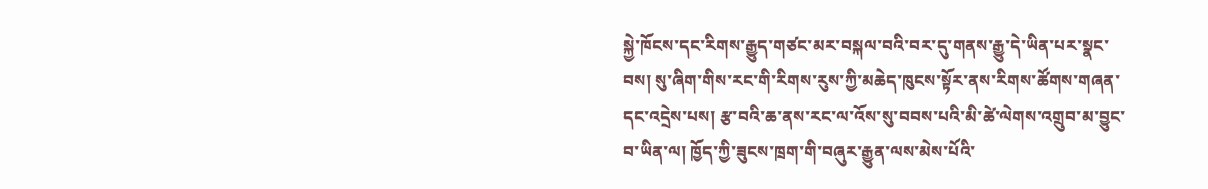སྐྱེ་ཁོངས་དང་རིགས་རྒྱུད་གཙང་མར་བསྐལ་བའི་བར་དུ་གནས་རྒྱུ་དེ་ཡིན་པར་སྣང་བས། སུ་ཞིག་གིས་རང་གི་རིགས་རུས་ཀྱི་མཆེད་ཁུངས་སྟོར་ནས་རིགས་ཚོགས་གཞན་དང་འདྲེས་པས། རྩ་བའི་ཆ་ནས་རང་ལ་འོས་སུ་བབས་པའི་མི་ཚེ་ལེགས་འགྲུབ་མ་བྱུང་བ་ཡིན་ལ། ཁྱོད་ཀྱི་ཟུངས་ཁྲག་གི་བཞུར་རྒྱུན་ལས་མེས་པོའི་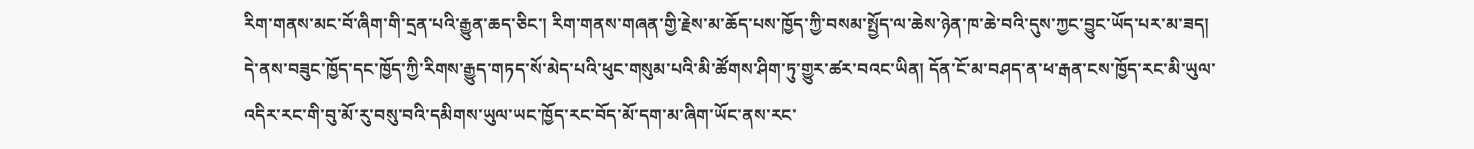རིག་གནས་མང་བོ་ཞིག་གི་དྲན་པའི་རྒྱུན་ཆད་ཅིང་། རིག་གནས་གཞན་གྱི་རྗེས་མ་ཆོད་པས་ཁྱོད་ཀྱི་བསམ་སྤྱོད་ལ་ཆེས་ཉེན་ཁ་ཆེ་བའི་དུས་ཀྱང་བྱུང་ཡོད་པར་མ་ཟད། དེ་ནས་བཟུང་ཁྱོད་དང་ཁྱོད་ཀྱི་རིགས་རྒྱུད་གཏད་སོ་མེད་པའི་ཕུང་གསུམ་པའི་མི་ཚོགས་ཤིག་ཏུ་གྱུར་ཚར་བའང་ཡིན། དོན་ངོ་མ་བཤད་ན་ཕ་རྒན་ངས་ཁྱོད་རང་མི་ཡུལ་འདིར་རང་གི་བུ་མོ་རུ་བསུ་བའི་དམིགས་ཡུལ་ཡང་ཁྱོད་རང་བོད་མོ་དག་མ་ཞིག་ཡོང་ནས་རང་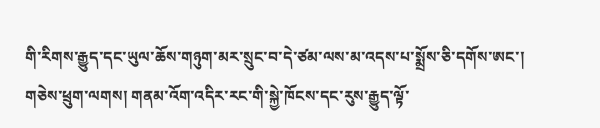གི་རིགས་རྒྱུད་དང་ཡུལ་ཆོས་གཉུག་མར་སྲུང་བ་དེ་ཙམ་ལས་མ་འདས་པ་སྨྲོས་ཅི་དགོས་ཨང་།
གཅེས་ཕྲུག་ལགས། གནམ་འོག་འདིར་རང་གི་སྐྱེ་ཁོངས་དང་རུས་རྒྱུད་ལྟོ་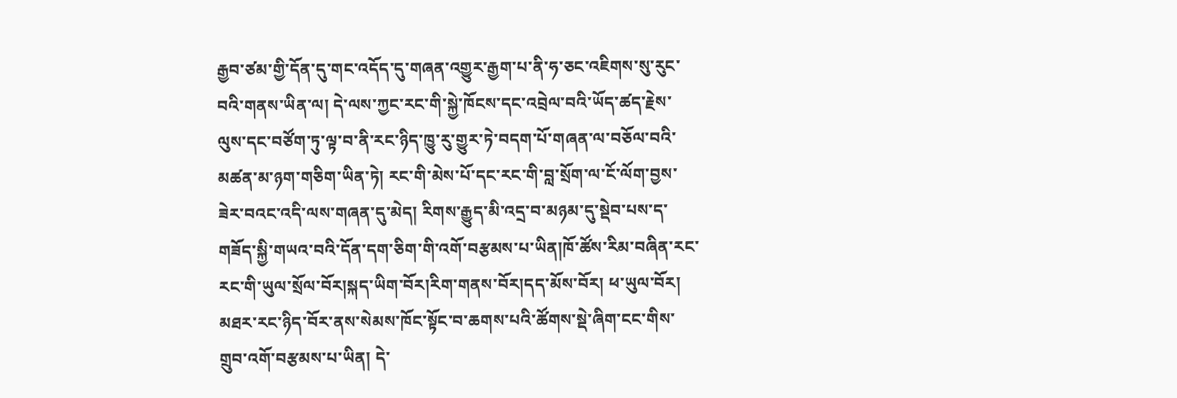རྒྱབ་ཙམ་གྱི་དོན་དུ་གང་འདོད་དུ་གཞན་འགྱུར་རྒྱག་པ་ནི་ཧ་ཅང་འཇིགས་སུ་རུང་བའི་གནས་ཡིན་ལ། དེ་ལས་ཀྱང་རང་གི་སྐྱེ་ཁོངས་དང་འབྲེལ་བའི་ཡོད་ཚད་རྗེས་ལུས་དང་བཙོག་ཏུ་ལྟ་བ་ནི་རང་ཉིད་ཁྱུ་རུ་གྱུར་ཏེ་བདག་པོ་གཞན་ལ་བཅོལ་བའི་མཚན་མ་ཉག་གཅིག་ཡིན་ཏེ། རང་གི་མེས་པོ་དང་རང་གི་བླ་སྲོག་ལ་ངོ་ལོག་བྱས་ཟེར་བའང་འདི་ལས་གཞན་དུ་མེད། རིགས་རྒྱུད་མི་འདྲ་བ་མཉམ་དུ་སྡེབ་པས་ད་གཟོད་སྐྱི་གཡའ་བའི་དོན་དག་ཅིག་གི་འགོ་བརྩམས་པ་ཡིན།ཁོ་ཚོས་རིམ་བཞིན་རང་རང་གི་ཡུལ་སྲོལ་བོར།སྐད་ཡིག་བོར།རིག་གནས་བོར།དད་མོས་བོར། ཕ་ཡུལ་བོར།
མཐར་རང་ཉིད་བོར་ནས་སེམས་ཁོང་སྟོང་བ་ཆགས་པའི་ཚོགས་སྡེ་ཞིག་ངང་གིས་གྲུབ་འགོ་བརྩམས་པ་ཡིན། དེ་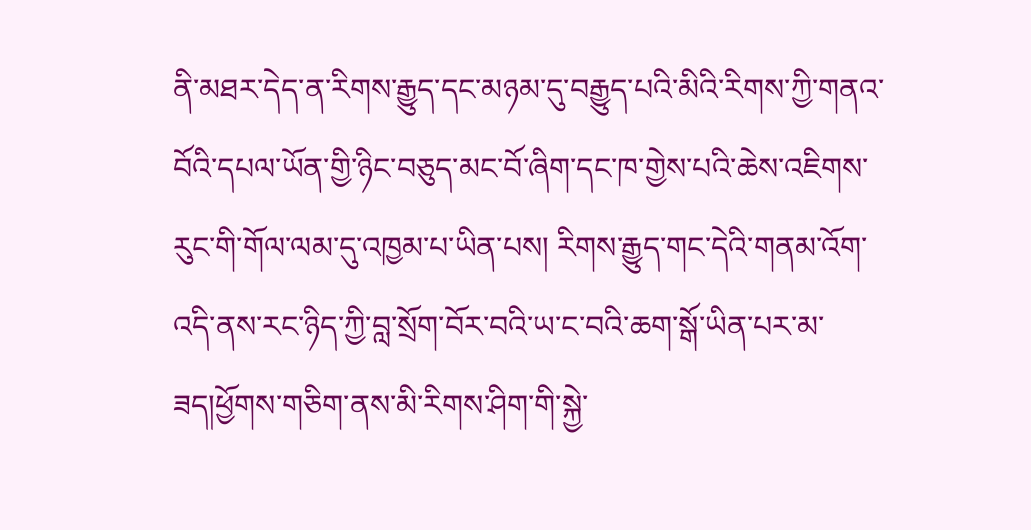ནི་མཐར་དེད་ན་རིགས་རྒྱུད་དང་མཉམ་དུ་བརྒྱུད་པའི་མིའི་རིགས་ཀྱི་གནའ་བོའི་དཔལ་ཡོན་གྱི་ཉིང་བཅུད་མང་བོ་ཞིག་དང་ཁ་གྱེས་པའི་ཆེས་འཇིགས་རུང་གི་གོལ་ལམ་དུ་འཁྱམ་པ་ཡིན་པས། རིགས་རྒྱུད་གང་དེའི་གནམ་འོག་འདི་ནས་རང་ཉིད་ཀྱི་བླ་སྲོག་བོར་བའི་ཡ་ང་བའི་ཆག་སྒོ་ཡིན་པར་མ་ཟད།ཕྱོགས་གཅིག་ནས་མི་རིགས་ཤིག་གི་སྐྱེ་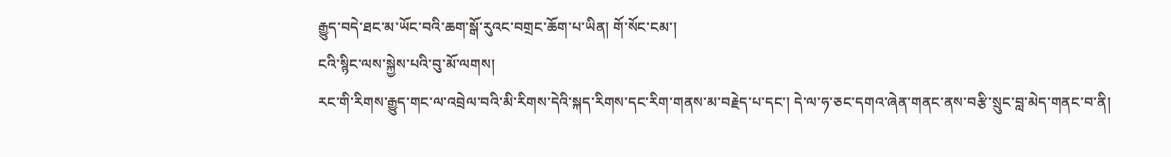རྒྱུད་བདེ་ཐང་མ་ཡོང་བའི་ཆག་སྒོ་རུའང་བགྲང་ཆོག་པ་ཡིན། གོ་སོང་ངམ་།
ངའི་སྙིང་ལས་སྐྱེས་པའི་བུ་མོ་ལགས།
རང་གི་རིགས་རྒྱུད་གང་ལ་འབྲེལ་བའི་མི་རིགས་དེའི་སྐད་རིགས་དང་རིག་གནས་མ་བརྗེད་པ་དང་། དེ་ལ་ཧ་ཅང་དགའ་ཞེན་གནང་ནས་བརྩི་སྲུང་བླ་མེད་གནང་བ་ནི།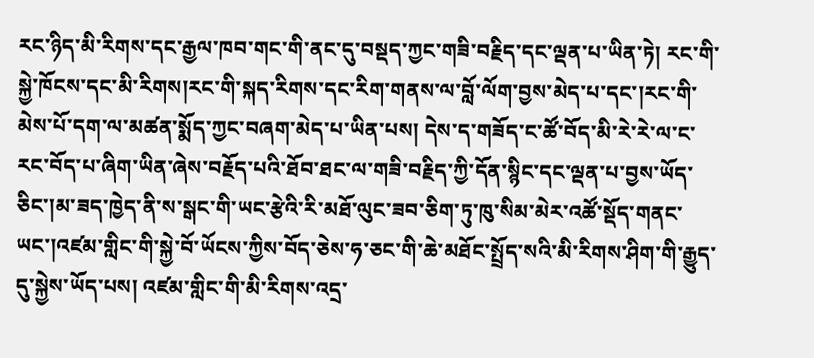རང་ཉིད་མི་རིགས་དང་རྒྱལ་ཁབ་གང་གི་ནང་དུ་བསྡད་ཀྱང་གཟི་བརྗིད་དང་ལྡན་པ་ཡིན་ཏེ། རང་གི་སྐྱེ་ཁོངས་དང་མི་རིགས།རང་གི་སྐད་རིགས་དང་རིག་གནས་ལ་བློ་ལོག་བྱས་མེད་པ་དང་།རང་གི་མེས་པོ་དག་ལ་མཚན་སྨོད་ཀྱང་བཞག་མེད་པ་ཡིན་པས། དེས་ད་གཟོད་ང་ཚོ་བོད་མི་རེ་རེ་ལ་ང་རང་བོད་པ་ཞིག་ཡིན་ཞེས་བརྗོད་པའི་ཐོབ་ཐང་ལ་གཟི་བརྗིད་ཀྱི་དོན་སྙིང་དང་ལྡན་པ་བྱས་ཡོད་ཅིང་།མ་ཟད་ཁྱེད་ནི་ས་སྒང་གི་ཡང་རྩེའི་རི་མཐོ་ལུང་ཟབ་ཅིག་ཏུ་ཁུ་སིམ་མེར་འཚོ་སྡོད་གནང་ཡང་།འཛམ་གླིང་གི་སྐྱེ་བོ་ཡོངས་ཀྱིས་བོད་ཅེས་ཧ་ཅང་གི་ཆེ་མཐོང་སྤྲོད་སའི་མི་རིགས་ཤིག་གི་རྒྱུད་དུ་སྐྱེས་ཡོད་པས། འཛམ་གླིང་གི་མི་རིགས་འདྲ་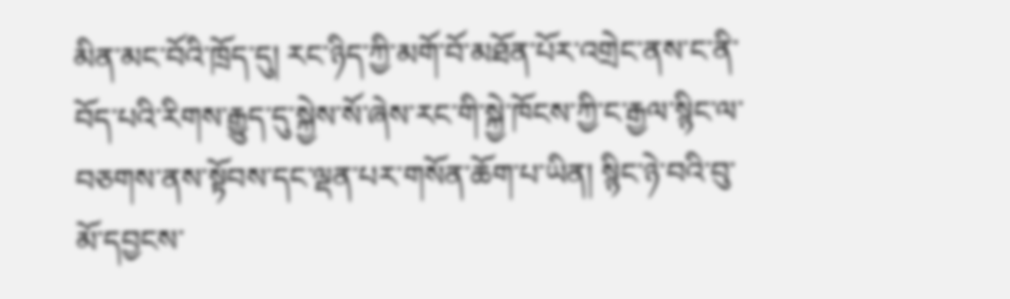མིན་མང་བོའི་ཁྲོད་དུ། རང་ཉིད་ཀྱི་མགོ་བོ་མཐོན་པོར་འགྲེང་ནས་ང་ནི་བོད་པའི་རིགས་རྒྱུད་དུ་སྐྱེས་སོ་ཞེས་རང་གི་སྐྱེ་ཁོངས་ཀྱི་ང་རྒྱལ་སྙིང་ལ་བཅགས་ནས་སྟོབས་དང་ལྡན་པར་གསོན་ཆོག་པ་ཡིན། སྙིང་ཉེ་བའི་བུ་མོ་དབྱངས་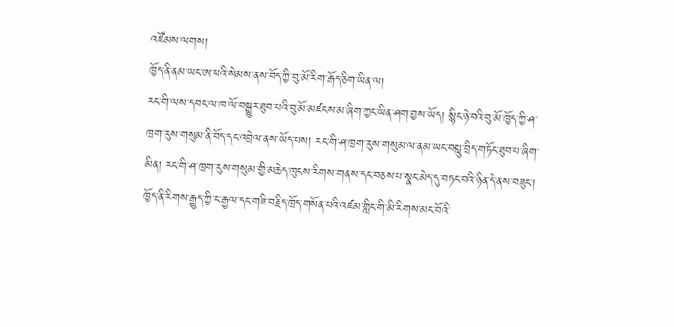འཛོམས་ལགས།
ཁྱོད་ནི་ནམ་ཡང་ཨ་ཕའི་སེམས་ནས་བོད་ཀྱི་བུ་མོ་རིག་རྒོད་ཅིག་ཡིན་ལ།
རང་གི་ལས་དབང་ལ་ཁ་ལོ་བསྒྱུར་ཐུབ་པའི་བུ་མོ་མཛངས་མ་ཞིག་ཀྱང་ཡིན་ཤག་བྱས་ཡོད། སྙིང་ཉེ་བའི་བུ་མོ་ཁྱོད་ཀྱི་ཤ་ཁྲག་རུས་གསུམ་ནི་བོད་དང་འབྲེལ་ནས་ཡོད་པས། རང་གི་ཤ་ཁྲག་རུས་གསུམ་ལ་ནམ་ཡང་བསླུ་བྲིད་གཏོང་ཐུབ་པ་ཞིག་མིན། རང་གི་ཤ་ཁྲག་རུས་གསུམ་གྱི་མཆེད་ཁུངས་རིགས་གནས་དང་བཅས་པ་སྣང་མེད་དུ་བཏང་བའི་ཉིན་དེ་ནས་བཟུང་།
ཁྱོད་ནི་རིགས་རྒྱུད་ཀྱི་ང་རྒྱལ་དང་གཟི་བརྗིད་ཁྲོད་གསོན་པའི་འཛམ་གླིང་གི་མི་རིགས་མང་བོའི་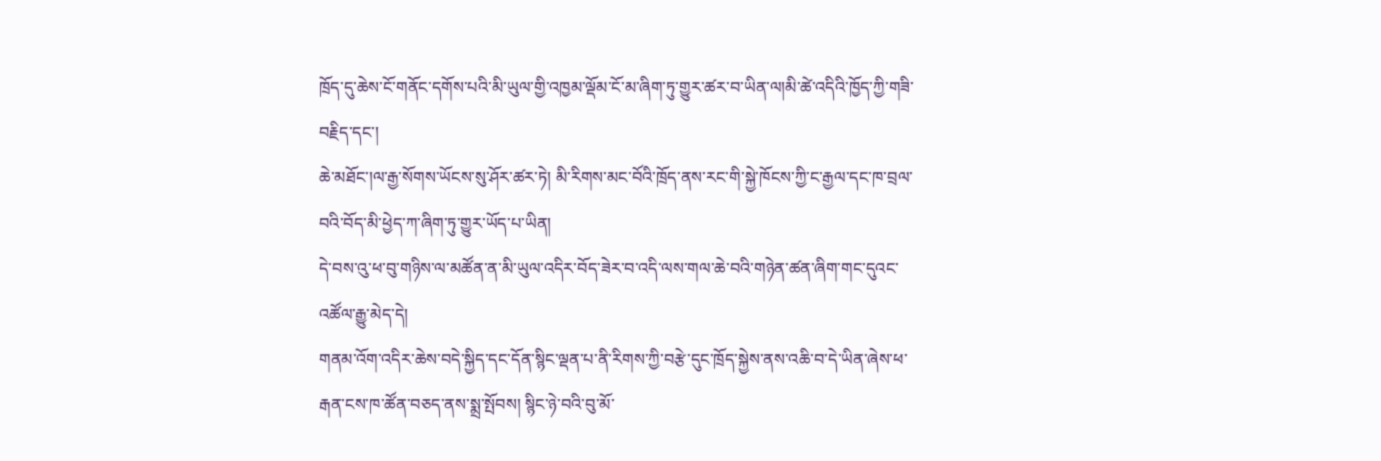ཁྲོད་དུ་ཆེས་ངོ་གནོང་དགོས་པའི་མི་ཡུལ་གྱི་འཁྱམ་ལྡོམ་ངོ་མ་ཞིག་ཏུ་གྱུར་ཚར་བ་ཡིན་ལ།མི་ཚེ་འདིའི་ཁྱོད་ཀྱི་གཟི་བརྗིད་དང་།
ཆེ་མཐོང་།ལ་རྒྱ་སོགས་ཡོངས་སུ་ཤོར་ཚར་ཏེ། མི་རིགས་མང་བོའི་ཁྲོད་ནས་རང་གི་སྐྱེ་ཁོངས་ཀྱི་ང་རྒྱལ་དང་ཁ་བྲལ་བའི་བོད་མི་ཕྱེད་ཀ་ཞིག་ཏུ་གྱུར་ཡོད་པ་ཡིན།
དེ་བས་འུ་ཕ་བུ་གཉིས་ལ་མཚོན་ན་མི་ཡུལ་འདིར་བོད་ཟེར་བ་འདི་ལས་གལ་ཆེ་བའི་གཉེན་ཚན་ཞིག་གང་དུའང་འཚོལ་རྒྱུ་མེད་དེ།
གནམ་འོག་འདིར་ཆེས་བདེ་སྐྱིད་དང་དོན་སྙིང་ལྡན་པ་ནི་རིགས་ཀྱི་བརྩེ་དུང་ཁྲོད་སྐྱེས་ནས་འཆི་བ་དེ་ཡིན་ཞེས་ཕ་རྒན་ངས་ཁ་ཚོན་བཅད་ནས་སྨྲ་སྤོབས། སྙིང་ཉེ་བའི་བུ་མོ་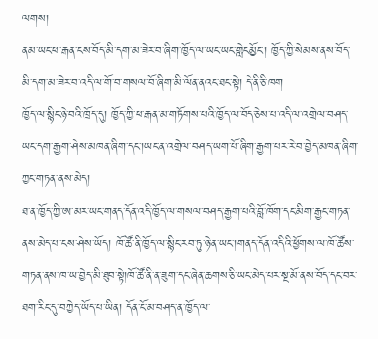ལགས།
ནམ་ཡང་ཕ་རྒན་ངས་བོད་མི་དག་མ་ཟེར་བ་ཞིག་ཁྱོད་ལ་ཡང་ཡང་གླེངམྱོང་། ཁྱོད་ཀྱི་སེམས་ནས་བོད་མི་དག་མ་ཟེར་བ་འདི་ལ་གོ་བ་གསལ་བོ་ཞིག་མི་ལོན་ནའང་ཐང་སྟེ། དེ་ནི་ཅི་ཁག
ཁྱོད་ལ་སྙིང་ཉེ་བའི་ཁྲོད་དུ། ཁྱོད་ཀྱི་ཕ་རྒན་མ་གཏོགས་པའི་ཁྱོད་ལ་བོད་ཅེས་པ་འདི་ལ་འགྲེལ་བཤད་ཡང་དག་རྒྱག་ཤེས་མཁན་ཞིག་དང་།ཡང་ན་འགྲེལ་བཤད་ཡག་པོ་ཞིག་རྒྱག་པར་རེ་བ་བྱེད་མཁན་ཞིག་ཀྱང་གཏན་ནས་མེད།
ཐ་ན་ཁྱོད་ཀྱི་ཨ་མར་ཡང་གནད་དོན་འདི་ཁྱོད་ལ་གསལ་བཤད་རྒྱག་པའི་བློ་ཁོག་དང་མིག་རྒྱང་གཏན་ནས་མེད་པ་ངས་ཤེས་ཡོད། ཁོ་ཚོ་ནི་ཁྱོད་ལ་སྙིང་རབ་ཏུ་ཉེ་ན་ཡང་།གནད་དོན་འདིའི་ཕྱོགས་ལ་ཁོ་ཚོས་གཏན་ནས་ཁ་ཡ་བྱེད་མི་ཐུབ་སྟེ།ཁོ་ཚོ་ནི་ན་ཟུག་དང་ཞེན་ཆགས་ཅི་ཡང་མེད་པར་སྔ་མོ་ནས་བོད་དང་བར་ཐག་རིང་དུ་བཀྱེད་ཡོད་པ་ཡིན། དོན་ངོ་མ་བཤད་ན་ཁྱོད་ལ་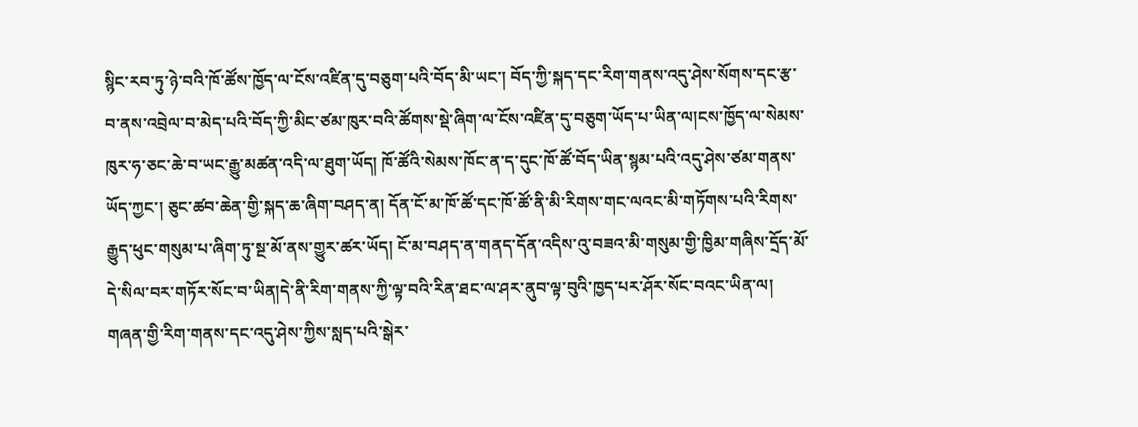སྙིང་རབ་ཏུ་ཉེ་བའི་ཁོ་ཚོས་ཁྱོད་ལ་ངོས་འཛིན་དུ་བཅུག་པའི་བོད་མི་ཡང་། བོད་ཀྱི་སྐད་དང་རིག་གནས་འདུ་ཤེས་སོགས་དང་རྩ་བ་ནས་འབྲེལ་བ་མེད་པའི་བོད་ཀྱི་མིང་ཙམ་ཁུར་བའི་ཚོགས་སྡེ་ཞིག་ལ་ངོས་འཛིན་དུ་བཅུག་ཡོད་པ་ཡིན་ལ།ངས་ཁྱོད་ལ་སེམས་ཁུར་ཧ་ཅང་ཆེ་བ་ཡང་རྒྱུ་མཚན་འདི་ལ་ཐུག་ཡོད། ཁོ་ཚོའི་སེམས་ཁོང་ན་ད་དུང་ཁོ་ཚོ་བོད་ཡིན་སྙམ་པའི་འདུ་ཤེས་ཙམ་གནས་ཡོད་ཀྱང་། ཅུང་ཚབ་ཆེན་གྱི་སྐད་ཆ་ཞིག་བཤད་ན། དོན་ངོ་མ་ཁོ་ཚོ་དང་ཁོ་ཚོ་ནི་མི་རིགས་གང་ལའང་མི་གཏོགས་པའི་རིགས་རྒྱུད་ཕུང་གསུམ་པ་ཞིག་ཏུ་སྔ་མོ་ནས་གྱུར་ཚར་ཡོད། ངོ་མ་བཤད་ན་གནད་དོན་འདིས་འུ་བཟའ་མི་གསུམ་གྱི་ཁྱིམ་གཞིས་དྲོད་མོ་དེ་སིལ་བར་གཏོར་སོང་བ་ཡིན།དེ་ནི་རིག་གནས་ཀྱི་ལྟ་བའི་རིན་ཐང་ལ་ཤར་ནུབ་ལྟ་བུའི་ཁྱད་པར་ཤོར་སོང་བའང་ཡིན་ལ། གཞན་གྱི་རིག་གནས་དང་འདུ་ཤེས་ཀྱིས་སླད་པའི་སྒེར་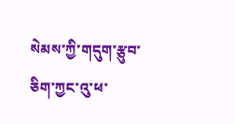སེམས་ཀྱི་གདུག་རྩུབ་ཅིག་ཀྱང་འུ་ཕ་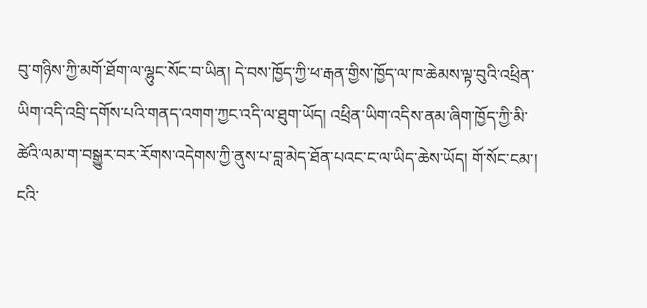བུ་གཉིས་ཀྱི་མགོ་ཐོག་ལ་ལྷུང་སོང་བ་ཡིན། དེ་བས་ཁྱོད་ཀྱི་ཕ་རྒན་གྱིས་ཁྱོད་ལ་ཁ་ཆེམས་ལྟ་བུའི་འཕྲིན་ཡིག་འདི་འབྲི་དགོས་པའི་གནད་འགག་ཀྱང་འདི་ལ་ཐུག་ཡོད། འཕྲིན་ཡིག་འདིས་ནམ་ཞིག་ཁྱོད་ཀྱི་མི་ཚེའི་ལམ་ག་བསྒྱུར་བར་རོགས་འདེགས་ཀྱི་ནུས་པ་བླ་མེད་ཐོན་པའང་ང་ལ་ཡིད་ཆེས་ཡོད། གོ་སོང་ངམ་།
ངའི་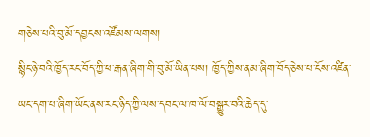གཅེས་པའི་བུ་མོ་དབྱངས་འཛོམས་ལགས།
སྙིང་ཉེ་བའི་ཁྱོད་རང་བོད་ཀྱི་ཕ་རྒན་ཞིག་གི་བུ་མོ་ཡིན་པས། ཁྱོད་ཀྱིས་ནམ་ཞིག་བོད་ཅེས་པ་ངོས་འཛིན་ཡང་དག་པ་ཞིག་ཡོང་ནས་རང་ཉིད་ཀྱི་ལས་དབང་ལ་ཁ་ལོ་བསྒྱུར་བའི་ཆེད་དུ་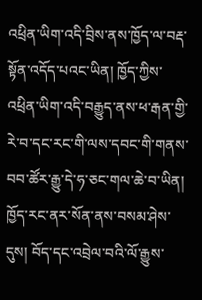འཕྲིན་ཡིག་འདི་བྲིས་ནས་ཁྱོད་ལ་བརྡ་སྟོན་འདོད་པའང་ཡིན། ཁྱོད་ཀྱིས་འཕྲིན་ཡིག་འདི་བརྒྱུད་ནས་ཕ་རྒན་གྱི་རེ་བ་དང་རང་གི་ལས་དབང་གི་གནས་བབ་ཚོར་རྒྱུ་དེ་ཧ་ཅང་གལ་ཆེ་བ་ཡིན། ཁྱོད་རང་ནར་སོན་ནས་བསམ་ཤེས་དུས། བོད་དང་འབྲེལ་བའི་ལོ་རྒྱུས་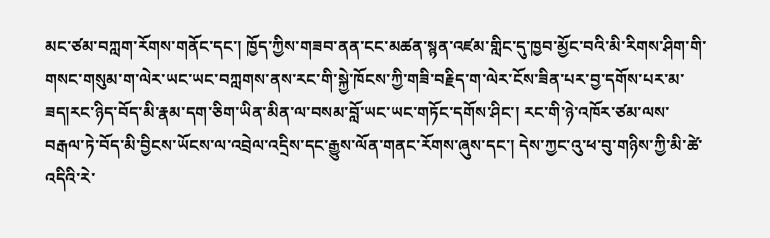མང་ཙམ་བཀླག་རོགས་གནོང་དང་། ཁྱོད་ཀྱིས་གཟབ་ནན་ངང་མཚན་སྙན་འཛམ་གླིང་དུ་ཁྱབ་མྱོང་བའི་མི་རིགས་ཤིག་གི་གསང་གསུམ་ག་ལེར་ཡང་ཡང་བཀླགས་ནས་རང་གི་སྐྱེ་ཁོངས་ཀྱི་གཟི་བརྗིད་ག་ལེར་ངོས་ཟིན་པར་བྱ་དགོས་པར་མ་ཟད།རང་ཉིད་བོད་མི་རྣམ་དག་ཅིག་ཡིན་མིན་ལ་བསམ་བློ་ཡང་ཡང་གཏོང་དགོས་ཤིང་། རང་གི་ཉེ་འཁོར་ཙམ་ལས་བརྒལ་ཏེ་བོད་མི་བྱིངས་ཡོངས་ལ་འབྲེལ་འདྲིས་དང་རྒྱུས་ལོན་གནང་རོགས་ཞུས་དང་། དེས་ཀྱང་འུ་ཕ་བུ་གཉིས་ཀྱི་མི་ཚེ་འདིའི་རེ་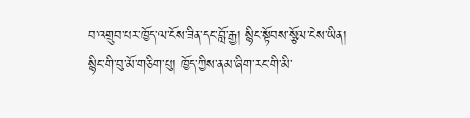བ་འགྲུབ་པར་ཁྱོད་ལ་ངོས་ཟིན་དང་བློ་རྒྱ། སྙིང་སྟོབས་སྩོལ་ངེས་ཡིན།
སྙིང་གི་བུ་མོ་གཅིག་པུ། ཁྱོད་ཀྱིས་ནམ་ཞིག་རང་གི་མི་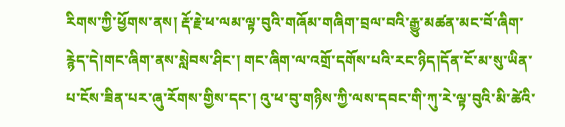རིགས་ཀྱི་ཕྱོགས་ནས། རྡོ་རྗེ་ཕ་ལམ་ལྟ་བུའི་གཞོམ་གཞིག་བྲལ་བའི་རྒྱུ་མཚན་མང་བོ་ཞིག་རྙེད་དེ།གང་ཞིག་ནས་སླེབས་ཤིང་། གང་ཞིག་ལ་འགྲོ་དགོས་པའི་རང་ཉིད།དོན་ངོ་མ་སུ་ཡིན་པ་ངོས་ཟིན་པར་ཞུ་རོགས་གྱིས་དང་། འུ་ཕ་བུ་གཉིས་ཀྱི་ལས་དབང་གི་ཀུ་རེ་ལྟ་བུའི་མི་ཚེའི་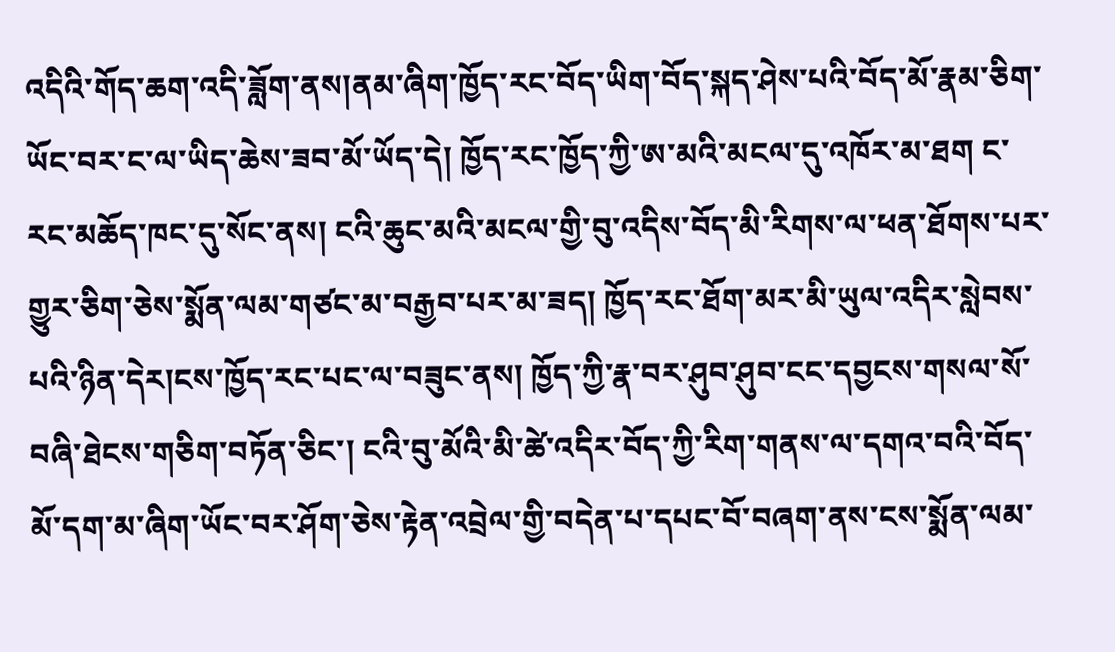འདིའི་གོད་ཆག་འདི་ཟློག་ནས།ནམ་ཞིག་ཁྱོད་རང་བོད་ཡིག་བོད་སྐད་ཤེས་པའི་བོད་མོ་རྣམ་ཅིག་ཡོང་བར་ང་ལ་ཡིད་ཆེས་ཟབ་མོ་ཡོད་དེ། ཁྱོད་རང་ཁྱོད་ཀྱི་ཨ་མའི་མངལ་དུ་འཁོར་མ་ཐག ང་རང་མཆོད་ཁང་དུ་སོང་ནས། ངའི་ཆུང་མའི་མངལ་གྱི་བུ་འདིས་བོད་མི་རིགས་ལ་ཕན་ཐོགས་པར་གྱུར་ཅིག་ཅེས་སྨོན་ལམ་གཙང་མ་བརྒྱབ་པར་མ་ཟད། ཁྱོད་རང་ཐོག་མར་མི་ཡུལ་འདིར་སླེབས་པའི་ཉིན་དེར།ངས་ཁྱོད་རང་པང་ལ་བཟུང་ནས། ཁྱོད་ཀྱི་རྣ་བར་ཤུབ་ཤུབ་ངང་དབྱངས་གསལ་སོ་བཞི་ཐེངས་གཅིག་བཏོན་ཅིང་། ངའི་བུ་མོའི་མི་ཚེ་འདིར་བོད་ཀྱི་རིག་གནས་ལ་དགའ་བའི་བོད་མོ་དག་མ་ཞིག་ཡོང་བར་ཤོག་ཅེས་རྟེན་འབྲེལ་གྱི་བདེན་པ་དཔང་བོ་བཞག་ནས་ངས་སྨོན་ལམ་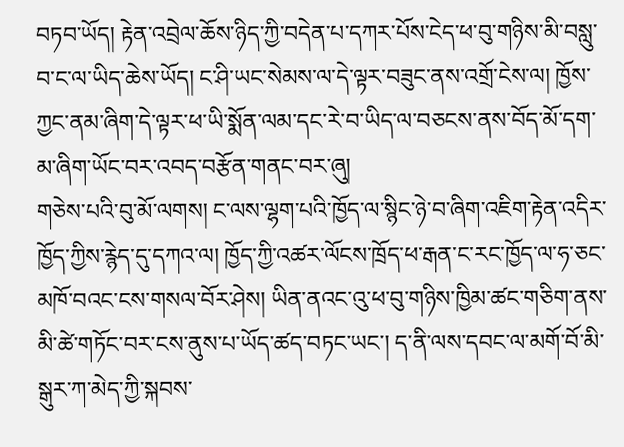བཏབ་ཡོད། རྟེན་འབྲེལ་ཆོས་ཉིད་ཀྱི་བདེན་པ་དཀར་པོས་ངེད་ཕ་བུ་གཉིས་མི་བསླུ་བ་ང་ལ་ཡིད་ཆེས་ཡོད། ང་ཤི་ཡང་སེམས་ལ་དེ་ལྟར་བཟུང་ནས་འགྲོ་ངེས་ལ། ཁྱོས་ཀྱང་ནམ་ཞིག་དེ་ལྟར་ཕ་ཡི་སྨོན་ལམ་དང་རེ་བ་ཡིད་ལ་བཅངས་ནས་བོད་མོ་དག་མ་ཞིག་ཡོང་བར་འབད་བརྩོན་གནང་བར་ཞུ།
གཅེས་པའི་བུ་མོ་ལགས། ང་ལས་ལྷག་པའི་ཁྱོད་ལ་སྙིང་ཉེ་བ་ཞིག་འཇིག་རྟེན་འདིར་ཁྱོད་ཀྱིས་རྙེད་དུ་དཀའ་ལ། ཁྱོད་ཀྱི་འཚར་ལོངས་ཁྲོད་ཕ་རྒན་ང་རང་ཁྱོད་ལ་ཧ་ཅང་མཁོ་བའང་ངས་གསལ་བོར་ཤེས། ཡིན་ནའང་འུ་ཕ་བུ་གཉིས་ཁྱིམ་ཚང་གཅིག་ནས་མི་ཚེ་གཏོང་བར་ངས་ནུས་པ་ཡོད་ཚད་བཏང་ཡང་། ད་ནི་ལས་དབང་ལ་མགོ་བོ་མི་སྒུར་ཀ་མེད་ཀྱི་སྐབས་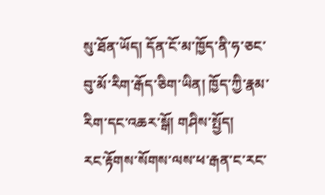སུ་ཐོན་ཡོད། དོན་ངོ་མ་ཁྱོད་ནི་ཧ་ཅང་བུ་མོ་རིག་རྒོད་ཅིག་ཡིན། ཁྱོད་ཀྱི་རྣམ་རིག་དང་འཆར་སྒོ། གཤིས་སྤྱོད།
རང་རྟོགས་སོགས་ལས་ཕ་རྒན་ང་རང་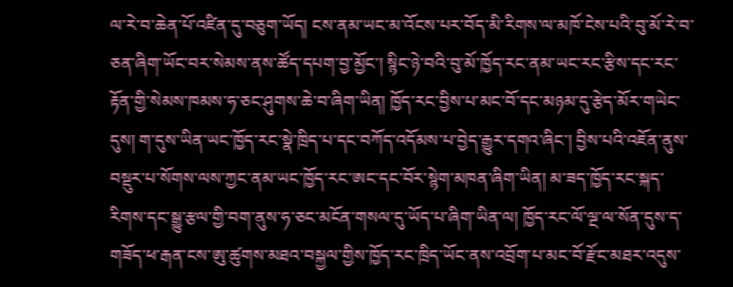ལ་རེ་བ་ཆེན་པོ་འཛིན་དུ་བཅུག་ཡོད། ངས་ནམ་ཡང་མ་འོངས་པར་བོད་མི་རིགས་ལ་མཁོ་ངེས་པའི་བུ་མོ་རེ་བ་ཅན་ཞིག་ཡོང་བར་སེམས་ནས་ཚོད་དཔག་བྱ་མྱོང་། སྙིང་ཉེ་བའི་བུ་མོ་ཁྱོད་རང་ནམ་ཡང་རང་རྩིས་དང་རང་རྟོན་གྱི་སེམས་ཁམས་ཧ་ཅང་ཤུགས་ཆེ་བ་ཞིག་ཡིན། ཁྱོད་རང་བྱིས་པ་མང་བོ་དང་མཉམ་དུ་རྩེད་མོར་གཡེང་དུས། ག་དུས་ཡིན་ཡང་ཁྱོད་རང་སྣེ་ཁྲིད་པ་དང་བཀོད་འདོམས་པ་བྱེད་རྒྱུར་དགའ་ཞིང་། བྱིས་པའི་འཇོན་ནུས་བསྡུར་པ་སོགས་ལས་ཀྱང་ནམ་ཡང་ཁྱོད་རང་ཨང་དང་བོར་སྙེག་མཁན་ཞིག་ཡིན། མ་ཟད་ཁྱོད་རང་སྐད་རིགས་དང་སྒྱུ་རྩལ་གྱི་བག་ནུས་ཧ་ཅང་མངོན་གསལ་དུ་ཡོད་པ་ཞིག་ཡིན་ལ། ཁྱོད་རང་ལོ་ལྔ་ལ་སོན་དུས་ད་གཟོད་ཕ་རྒན་ངས་ཨུ་ཚུགས་མཐའ་བསྐྱལ་གྱིས་ཁྱོད་རང་ཁྲིད་ཡོང་ནས་འབྲོག་པ་མང་བོ་རྫོང་མཐར་འདུས་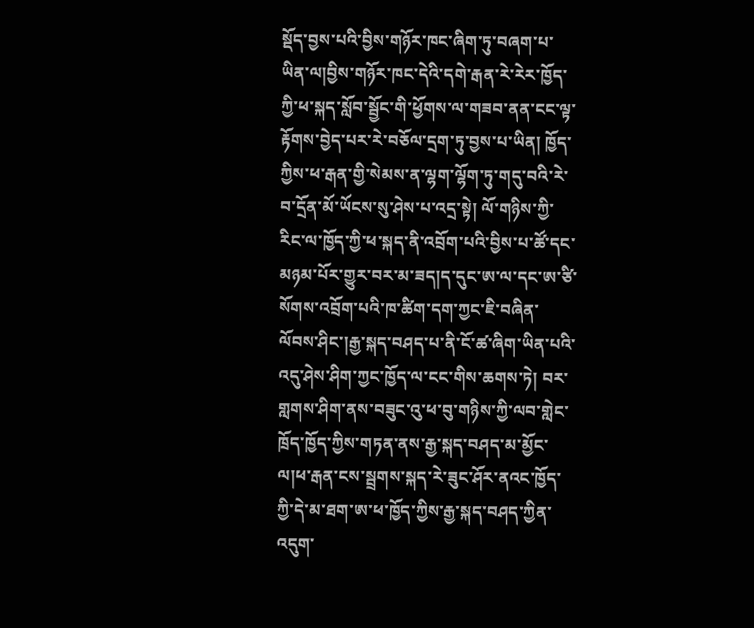སྡོད་བྱས་པའི་བྱིས་གཉོར་ཁང་ཞིག་ཏུ་བཞག་པ་ཡིན་ལ།བྱིས་གཉོར་ཁང་དེའི་དགེ་རྒན་རེ་རེར་ཁྱོད་ཀྱི་ཕ་སྐད་སློབ་སྦྱོང་གི་ཕྱོགས་ལ་གཟབ་ནན་ངང་ལྟ་རྟོགས་བྱེད་པར་རེ་བཅོལ་དྲག་ཏུ་བྱས་པ་ཡིན། ཁྱོད་ཀྱིས་ཕ་རྒན་གྱི་སེམས་ན་ལྷག་ལྷོག་ཏུ་གདུ་བའི་རེ་བ་དྲོན་མོ་ཡོངས་སུ་ཤེས་པ་འདྲ་སྟེ། ལོ་གཉིས་ཀྱི་རིང་ལ་ཁྱོད་ཀྱི་ཕ་སྐད་ནི་འབྲོག་པའི་བྱིས་པ་ཚོ་དང་མཉམ་པོར་གྱུར་བར་མ་ཟད།ད་དུང་ཨ་ལ་དང་ཨ་ཙི་སོགས་འབྲོག་པའི་ཁ་ཚིག་དག་ཀྱང་ཇི་བཞིན་ལོབས་ཤིང་།རྒྱ་སྐད་བཤད་པ་ནི་ངོ་ཚ་ཞིག་ཡིན་པའི་འདུ་ཤེས་ཤིག་ཀྱང་ཁྱོད་ལ་ངང་གིས་ཆགས་ཏེ། བར་གླགས་ཤིག་ནས་བཟུང་འུ་ཕ་བུ་གཉིས་ཀྱི་ལབ་གླེང་ཁྲོད་ཁྱོད་ཀྱིས་གཏན་ནས་རྒྱ་སྐད་བཤད་མ་མྱོང་ལ།ཕ་རྒན་ངས་སྦྲགས་སྐད་རེ་ཟུང་ཤོར་ནའང་ཁྱོད་ཀྱི་དེ་མ་ཐག་ཨ་ཕ་ཁྱོད་ཀྱིས་རྒྱ་སྐད་བཤད་ཀྱིན་འདུག་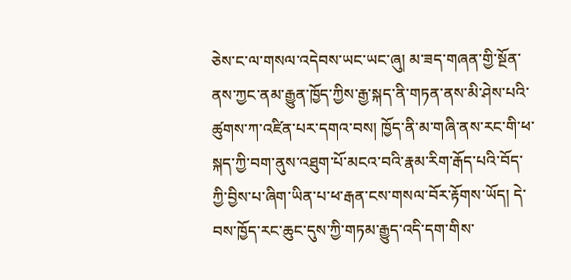ཅེས་ང་ལ་གསལ་འདེབས་ཡང་ཡང་ཞུ། མ་ཟད་གཞན་གྱི་སྔོན་ནས་ཀྱང་ནམ་རྒྱུན་ཁྱོད་ཀྱིས་རྒྱ་སྐད་ནི་གཏན་ནས་མི་ཤེས་པའི་ཚུགས་ཀ་འཛིན་པར་དགའ་བས། ཁྱོད་ནི་མ་གཞི་ནས་རང་གི་ཕ་སྐད་ཀྱི་བག་ནུས་འཐུག་པོ་མངའ་བའི་རྣམ་རིག་རྒོད་པའི་བོད་ཀྱི་བྱིས་པ་ཞིག་ཡིན་པ་ཕ་རྒན་ངས་གསལ་བོར་རྟོགས་ཡོད། དེ་བས་ཁྱོད་རང་ཆུང་དུས་ཀྱི་གཏམ་རྒྱུད་འདི་དག་གིས་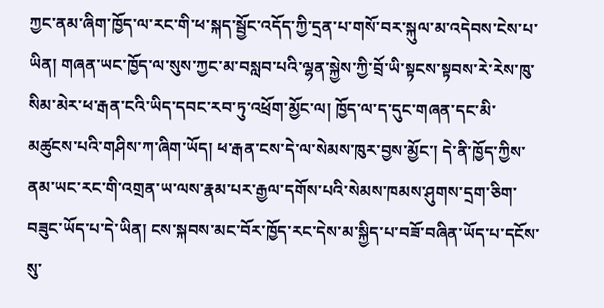ཀྱང་ནམ་ཞིག་ཁྱོད་ལ་རང་གི་ཕ་སྐད་སྦྱོང་འདོད་ཀྱི་དྲན་པ་གསོ་བར་སྐུལ་མ་འདེབས་ངེས་པ་ཡིན། གཞན་ཡང་ཁྱོད་ལ་སུས་ཀྱང་མ་བསླབ་པའི་ལྷན་སྐྱེས་ཀྱི་བྲོ་ཡི་སྟངས་སྟབས་རེ་རེས་ཁུ་སིམ་མེར་ཕ་རྒན་ངའི་ཡིད་དབང་རབ་ཏུ་འཕྲོག་མྱོང་ལ། ཁྱོད་ལ་ད་དུང་གཞན་དང་མི་མཚུངས་པའི་གཤིས་ཀ་ཞིག་ཡོད། ཕ་རྒན་ངས་དེ་ལ་སེམས་ཁུར་བྱས་མྱོང་། དེ་ནི་ཁྱོད་ཀྱིས་ནམ་ཡང་རང་གི་འགྲན་ཡ་ལས་རྣམ་པར་རྒྱལ་དགོས་པའི་སེམས་ཁམས་ཤུགས་དྲག་ཅིག་བཟུང་ཡོད་པ་དེ་ཡིན། ངས་སྐབས་མང་བོར་ཁྱོད་རང་དེས་མ་སྐྱིད་པ་བཟོ་བཞིན་ཡོད་པ་དངོས་སུ་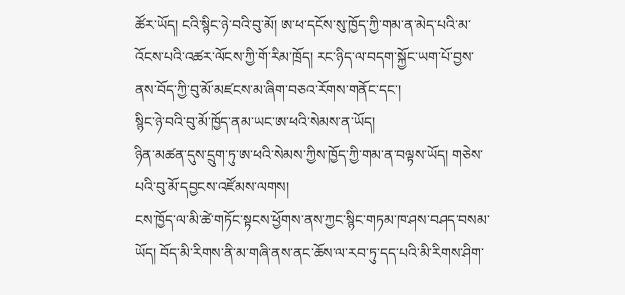ཚོར་ཡོད། ངའི་སྙིང་ཉེ་བའི་བུ་མོ། ཨ་ཕ་དངོས་སུ་ཁྱོད་ཀྱི་གམ་ན་མེད་པའི་མ་འོངས་པའི་འཚར་ལོངས་ཀྱི་གོ་རིམ་ཁྲོད། རང་ཉིད་ལ་བདག་སྐྱོང་ཡག་པོ་བྱས་ནས་བོད་ཀྱི་བུ་མོ་མཛངས་མ་ཞིག་བཅའ་རོགས་གནོང་དང་།
སྙིང་ཉེ་བའི་བུ་མོ་ཁྱོད་ནམ་ཡང་ཨ་ཕའི་སེམས་ན་ཡོད།
ཉིན་མཚན་དུས་དྲུག་ཏུ་ཨ་ཕའི་སེམས་ཀྱིས་ཁྱོད་ཀྱི་གམ་ན་བལྟས་ཡོད། གཅེས་པའི་བུ་མོ་དབྱངས་འཛོམས་ལགས།
ངས་ཁྱོད་ལ་མི་ཚེ་གཏོང་སྟངས་ཕྱོགས་ནས་ཀྱང་སྙིང་གཏམ་ཁ་ཤས་བཤད་བསམ་ཡོད། བོད་མི་རིགས་ནི་མ་གཞི་ནས་ནང་ཆོས་ལ་རབ་ཏུ་དད་པའི་མི་རིགས་ཤིག་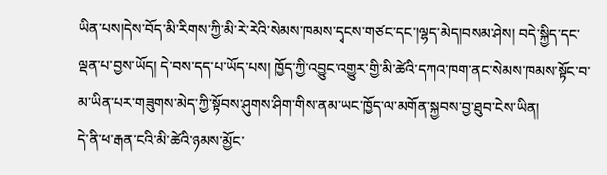ཡིན་པས།དེས་བོད་མི་རིགས་ཀྱི་མི་རེ་རེའི་སེམས་ཁམས་དྭངས་གཙང་དང་།ལྷད་མེད།བསམ་ཤེས། བདེ་སྐྱིད་དང་ལྡན་པ་བྱས་ཡོད། དེ་བས་དད་པ་ཡོད་པས། ཁྱོད་ཀྱི་འབྱུང་འགྱུར་གྱི་མི་ཚེའི་དཀའ་ཁག་ནང་སེམས་ཁམས་སྟོང་བ་མ་ཡིན་པར་གཟུགས་མེད་ཀྱི་སྟོབས་ཤུགས་ཤིག་གིས་ནམ་ཡང་ཁྱོད་ལ་མགོན་སྐྱབས་བྱ་ཐུབ་ངེས་ཡིན།
དེ་ནི་ཕ་རྒན་ངའི་མི་ཚེའི་ཉམས་མྱོང་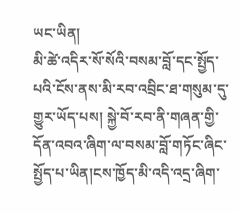ཡང་ཡིན།
མི་ཚེ་འདིར་སོ་སོའི་བསམ་བློ་དང་སྤྱོད་པའི་ངོས་ནས་མི་རབ་འབྲིང་ཐ་གསུམ་དུ་གྱུར་ཡོད་པས། སྐྱེ་བོ་རབ་ནི་གཞན་གྱི་དོན་འབའ་ཞིག་ལ་བསམ་བློ་གཏོང་ཞིང་སྤྱོད་པ་ཡིན།ངས་ཁྱོད་མི་འདི་འདྲ་ཞིག་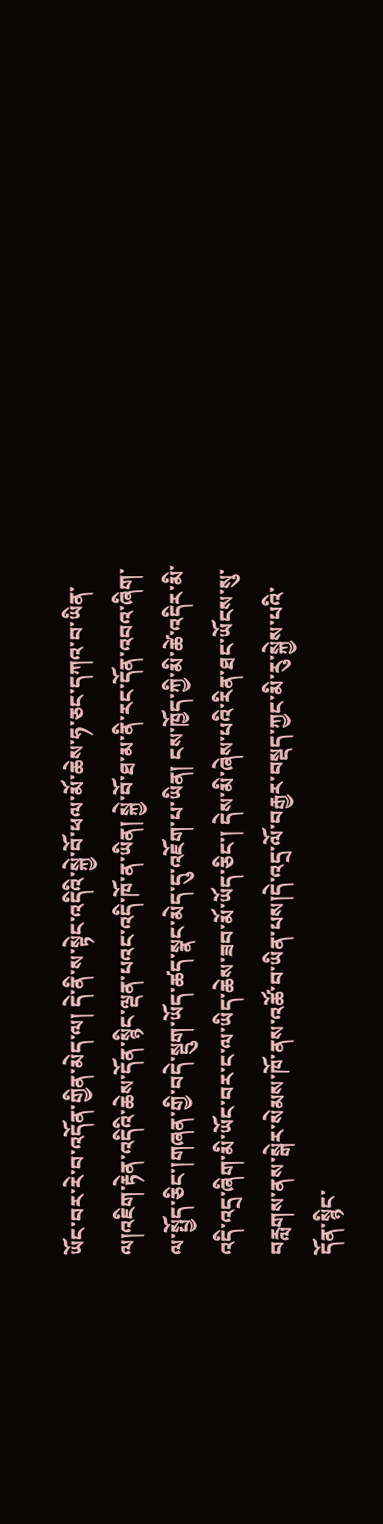ཡོང་བར་རེ་བ་འདོན་གྱིན་མེད་ལ། དེ་ནི་ས་སྟེང་འདིའི་སྐྱེ་བོ་ཕལ་མོ་ཆེས་ཧ་ཅང་དཀའ་བ་ཡིན་ལ།འཇིག་རྟེན་འདིའི་ཆེས་དོན་སྙིང་ལྡན་པའང་འདི་ཁོ་ན་ཡིན། སྐྱེ་བོ་ཐ་མ་ནི་རང་དོན་འབའ་ཞིག་ལ་སྤྱོད་ཅིང་།གཞན་གྱི་བདེ་སྡུག་ཡོད་ཚད་སྣང་མེད་དུ་འཇོག་པ་ཡིན། ངས་ཁྱོད་ཀྱི་མི་ཚེ་འདིར་མི་འདི་འདྲ་ཞིག་མི་ཡོང་བར་ང་ལ་ཡིད་ཆེས་ཟབ་མོ་ཡོད་ཅིང་། དེས་མི་ཞེས་པའི་རིན་ཐང་ཡོངས་སུ་བརླགས་ནས་སྒེར་སེམས་ཁོ་ནས་འཚོ་བ་ཡིན་པས།དེ་འདྲ་ལོ་བརྒྱར་བསྡད་ཀྱང་མི་རུ་སྐྱེས་པའི་དོན་སྙིང་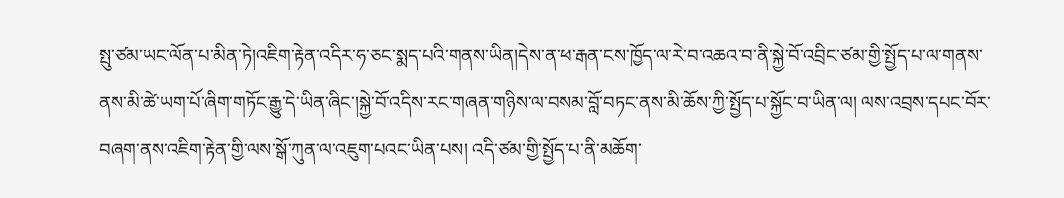སྤུ་ཙམ་ཡང་ལོན་པ་མིན་ཏེ།འཇིག་རྟེན་འདིར་ཧ་ཅང་སྨད་པའི་གནས་ཡིན།དེས་ན་ཕ་རྒན་ངས་ཁྱོད་ལ་རེ་བ་འཆའ་བ་ནི་སྐྱེ་བོ་འབྲིང་ཙམ་གྱི་སྤྱོད་པ་ལ་གནས་ནས་མི་ཚེ་ཡག་པོ་ཞིག་གཏོང་རྒྱུ་དེ་ཡིན་ཞིང་།སྐྱེ་བོ་འདིས་རང་གཞན་གཉིས་ལ་བསམ་བློ་བཏང་ནས་མི་ཆོས་ཀྱི་སྤྱོད་པ་སྐྱོང་བ་ཡིན་ལ། ལས་འབྲས་དཔང་བོར་བཞག་ནས་འཇིག་རྟེན་གྱི་ལས་སྒོ་ཀུན་ལ་འཇུག་པའང་ཡིན་པས། འདི་ཙམ་གྱི་སྤྱོད་པ་ནི་མཆོག་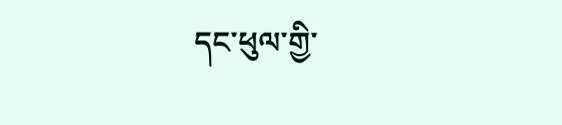དང་ཕུལ་གྱི་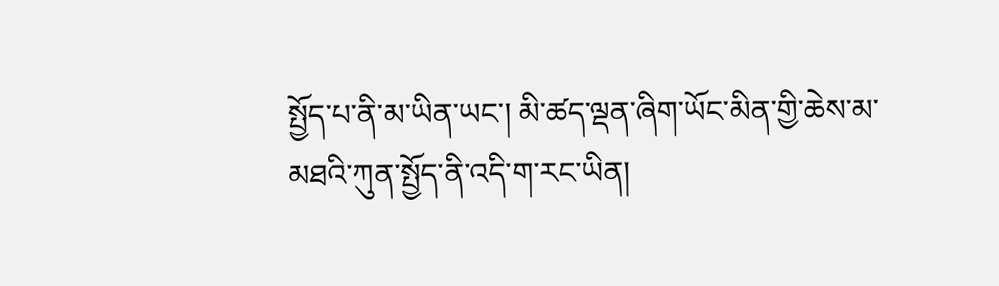སྤྱོད་པ་ནི་མ་ཡིན་ཡང་། མི་ཚད་ལྡན་ཞིག་ཡོང་མིན་གྱི་ཆེས་མ་མཐའི་ཀུན་སྤྱོད་ནི་འདི་ག་རང་ཡིན།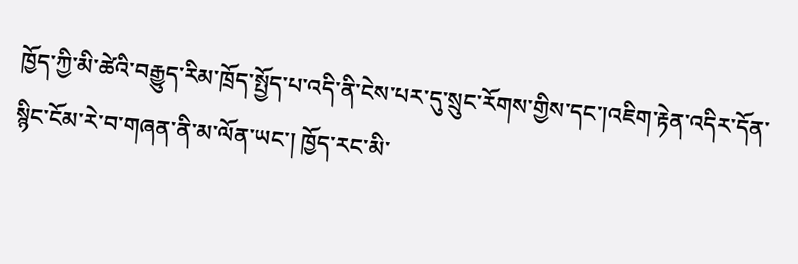ཁྱོད་ཀྱི་མི་ཚེའི་བརྒྱུད་རིམ་ཁྲོད་སྤྱོད་པ་འདི་ནི་ངེས་པར་དུ་སྲུང་རོགས་གྱིས་དང་།འཇིག་རྟེན་འདིར་དོན་སྙིང་ངོམ་རེ་བ་གཞན་ནི་མ་ལོན་ཡང་། ཁྱོད་རང་མི་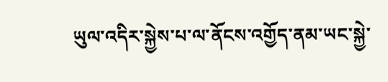ཡུལ་འདིར་སྐྱེས་པ་ལ་ནོངས་འགྱོད་ནམ་ཡང་སྐྱེ་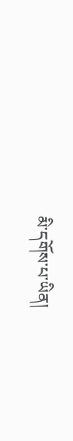མི་དགོས་པ་ཡིན།